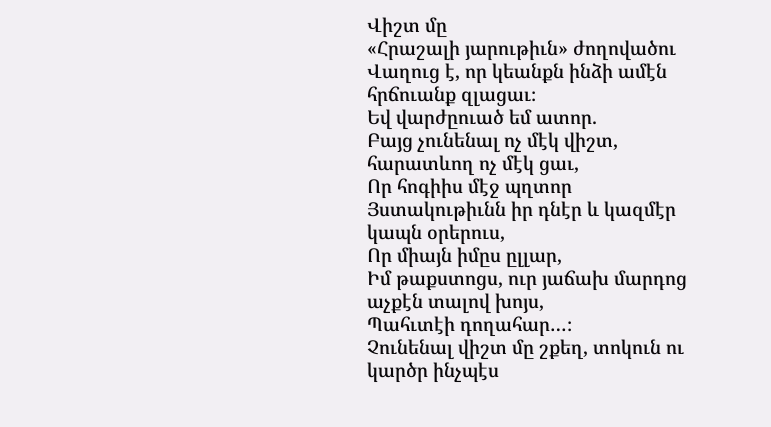Վիշտ մը
«Հրաշալի յարութիւն» ժողովածու
Վաղուց է, որ կեանքն ինձի ամէն հրճուանք զլացաւ։
Եվ վարժըուած եմ ատոր.
Բայց չունենալ ոչ մէկ վիշտ, հարատևող ոչ մէկ ցաւ,
Որ հոգիիս մէջ պղտոր
Յստակութիւնն իր դնէր և կազմէր կապն օրերուս,
Որ միայն իմըս ըլլար,
Իմ թաքստոցս, ուր յաճախ մարդոց աչքէն տալով խոյս,
Պահւտէի դողահար…։
Չունենալ վիշտ մը շքեղ, տոկուն ու կարծր ինչպէս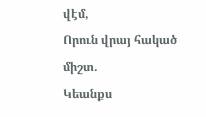վէմ,
Որուն վրայ հակած միշտ.
Կեանքս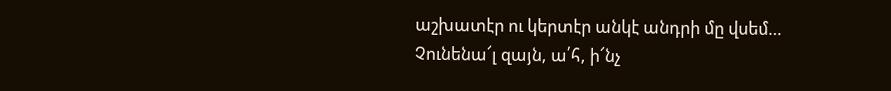աշխատէր ու կերտէր անկէ անդրի մը վսեմ…
Չունենա՜լ զայն, ա՛հ, ի՜նչ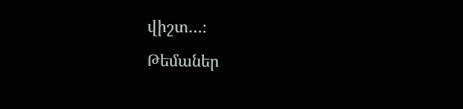վիշտ…։
Թեմաներ